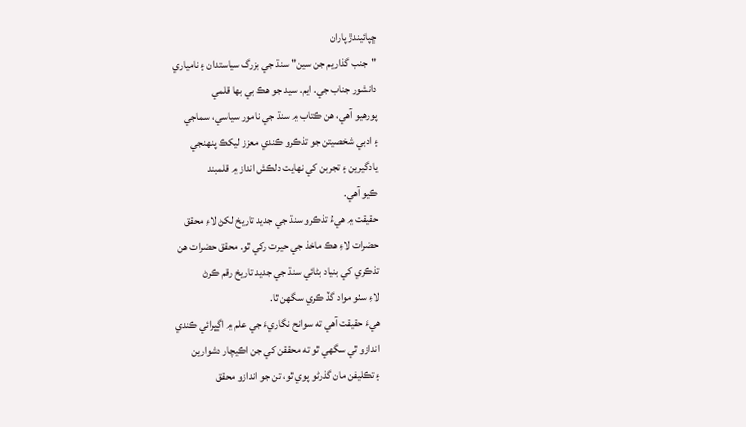ڇپائيندڙ پاران
"جنب گذاريم جن سين" سنڌ جي بزرگ سياستدان ۽ نامياري
دانشور جناب جي. ايم. سيد جو هڪ بي بها قلمي
پورهيو آهي، هن ڪتاب ۾ سنڌ جي نامور سياسي، سماجي
۽ ادبي شخصيتن جو تذڪرو ڪندي معزز ليکڪ پنهنجي
يادگيرين ۽ تجربن کي نهايت دلڪش انداز ۾ قلمبند
ڪيو آهي.
حقيقت ۾ هيءُ تذڪرو سنڌ جي جديد تاريخ لکڻ لاءِ محقق
حضرات لاءِ هڪ ماخذ جي حيرت رکي ٿو. محقق حضرات هن
تذڪري کي بنياد بڻائي سنڌ جي جديد تاريخ رقم ڪرڻ
لاءِ سٺو مواد گڏ ڪري سگهن ٿا.
هيءَ حقيقت آهي ته سوانح نگاريءَ جي علم ۾ اڳڀرائي ڪندي
اندازو ٿي سگهي ٿو ته محققن کي جن اڪيچار دشوارين
۽ تڪليفن مان گذرڻو پوي ٿو، تن جو اندازو محقق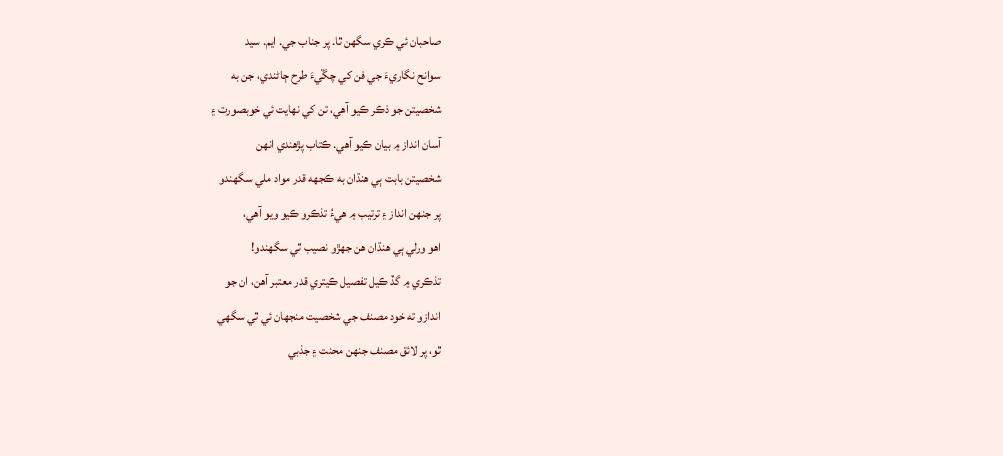صاحبان ئي ڪري سگهن ٿا. پر جناب جي. ايم. سيد
سوانح نگاريءَ جي فن کي چڱيءَ طرح ڄاڻندي، جن به
شخصيتن جو ذڪر ڪيو آهي، تن کي نهايت ئي خوبصورت ۽
آسان انداز ۾ بيان ڪيو آهي. ڪتاب پڙهندي انهن
شخصيتن بابت ٻي هنڌان به ڪجهه قدر مواد ملي سگهندو
پر جنهن انداز ۽ ترتيب ۾ هيءُ تذڪرو ڪيو ويو آهي،
اهو ورلي ٻي هنڌان هن جهڙو نصيب ٿي سگهندو!
تذڪري ۾ گڏ ڪيل تفصيل ڪيتري قدر معتبر آهن، ان جو
اندازو ته خود مصنف جي شخصيت منجهان ئي ٿي سگهي
ٿو، پر لائق مصنف جنهن محنت ۽ جذبي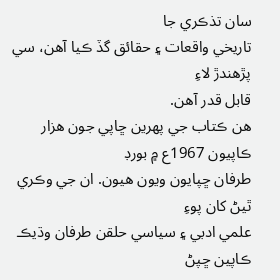سان تذڪري جا
تاريخي واقعات ۽ حقائق گڏ ڪيا آهن، سي پڙهندڙ لاءِ
قابل قدر آهن.
هن ڪتاب جي پهرين ڇاپي جون هزار ڪاپيون 1967ع ۾ بورڊ
طرفان ڇپايون ويون هيون. ان جي وڪري ٿيڻ کان پوءِ
علمي ادبي ۽ سياسي حلقن طرفان وڌيڪ ڪاپين ڇپڻ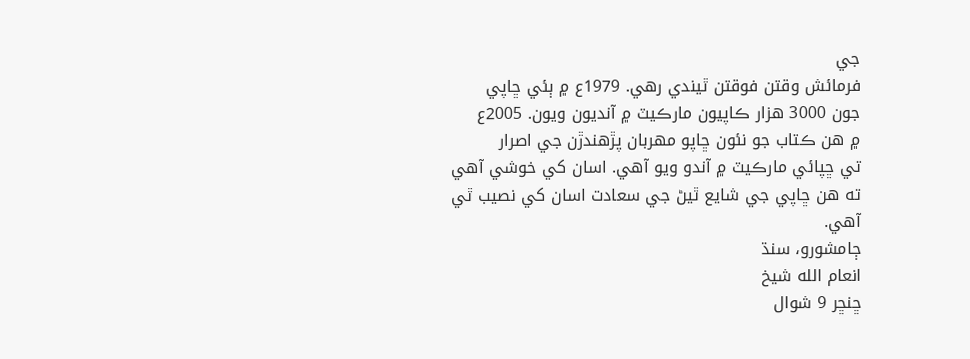جي
فرمائش وقتن فوقتن ٿيندي رهي. 1979ع ۾ ٻئي ڇاپي
جون 3000 هزار ڪاپيون مارڪيٽ ۾ آنديون ويون. 2005ع
۾ هن ڪتاب جو نئون ڇاپو مهربان پڙهندڙن جي اصرار
تي ڇپائي مارڪيٽ ۾ آندو ويو آهي. اسان کي خوشي آهي
ته هن ڇاپي جي شايع ٿيڻ جي سعادت اسان کي نصيب ٿي
آهي.
ڄامشورو، سنڌ
انعام الله شيخ
ڇنڇر 9 شوال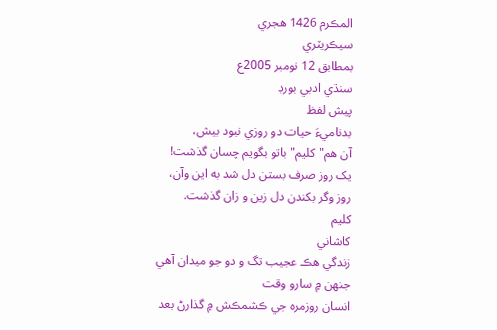المڪرم 1426 هجري
سيڪريٽري
بمطابق 12 نومبر 2005ع
سنڌي ادبي بورڊ
پيش لفظ
بدناميءَ حيات دو روزي نبود بيش،
آن هم"کليم" باتو بگويم چسان گذشت!
يک روز صرف بستن دل شد به اين وآن،
روز وگر بکندن دل زين و زان گذشت.
کليم
کاشاني
زندگي هڪ عجيب تگ و دو جو ميدان آهي جنهن ۾ سارو وقت
انسان روزمره جي ڪشمڪش ۾ گذارڻ بعد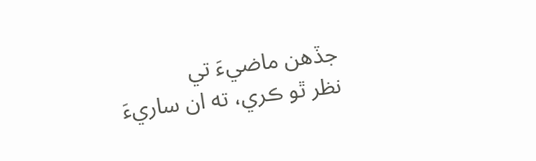جڏهن ماضيءَ تي
نظر ٿو ڪري، ته ان ساريءَ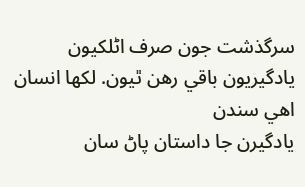سرگذشت جون صرف اڻلکيون
يادگيريون باقي رهن ٿيون. لکها انسان اهي سندن
يادگيرن جا داستان پاڻ سان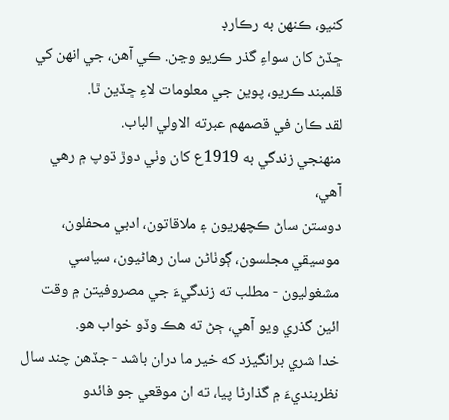کنيو، ڪنهن به رڪارڊ
ڇڏڻ کان سواءِ گذر ڪريو وڃن. ڪي آهن، جي انهن کي
قلمبند ڪريو، پوين جي معلومات لاءِ ڇڏين ٿا.
لقد ڪان في قصمهم عبرته الاولي الباب.
منهنجي زندگي به 1919ع کان وٺي دوڙ ڌوپ ۾ رهي آهي،
دوستن ساڻ ڪچهريون ۽ ملاقاتون، ادبي محفلون،
موسيقي مجلسون، ڳوٺاڻن سان رهاڻيون، سياسي
مشغوليون - مطلب ته زندگيءَ جي مصروفيتن ۾ وقت
ائين گذري ويو آهي، ڄڻ ته هڪ وڏو خواب هو.
خدا شري برانگيزد که خير ما دران باشد - جڏهن چند سال
نظربنديءَ ۾ گذارڻا پيا، ته ان موقعي جو فائدو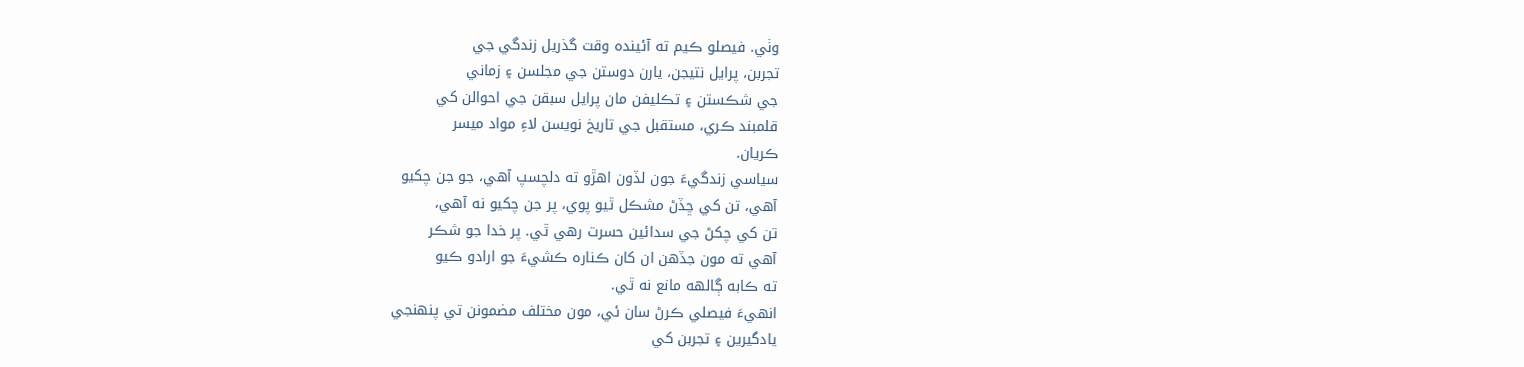وٺي. فيصلو ڪيم ته آئينده وقت گذريل زندگي جي
تجربن، پرايل نتيجن، يارن دوستن جي مجلسن ۽ زماني
جي شڪستن ۽ تڪليفن مان پرايل سبقن جي احوالن کي
قلمبند ڪري، مستقبل جي تاريخ نويسن لاءِ مواد ميسر
ڪريان.
سياسي زندگيءَ جون لڏون اهڙو ته دلچسپ آهي، جو جن چکيو
آهي، تن کي ڇڏڻ مشڪل ٿيو پوي، پر جن چکيو نه آهي،
تن کي چکڻ جي سدائين حسرت رهي ٿي. پر خدا جو شڪر
آهي ته مون جڏهن ان کان ڪناره ڪشيءَ جو ارادو ڪيو
ته ڪابه ڳالهه مانع نه ٿي.
انهيءَ فيصلي ڪرڻ سان ئي، مون مختلف مضمونن تي پنهنجي
يادگيرين ۽ تجربن کي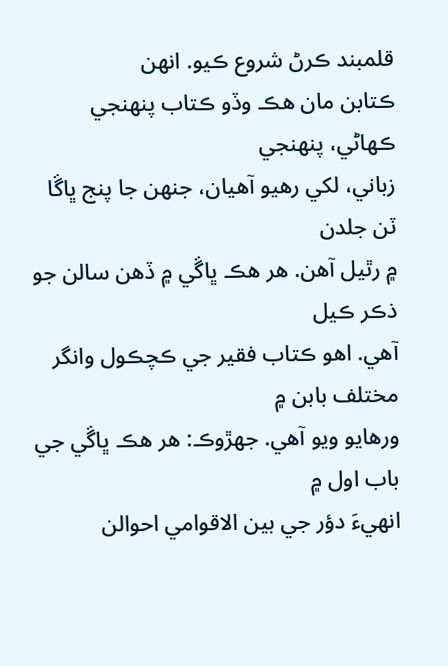قلمبند ڪرڻ شروع ڪيو. انهن
ڪتابن مان هڪ وڏو ڪتاب پنهنجي ڪهاڻي، پنهنجي
زباني، لکي رهيو آهيان، جنهن جا پنج ڀاڱا ٽن جلدن
۾ رٿيل آهن. هر هڪ ڀاڱي ۾ ڏهن سالن جو ذڪر ڪيل
آهي. اهو ڪتاب فقير جي ڪچڪول وانگر مختلف بابن ۾
ورهايو ويو آهي. جهڙوڪ: هر هڪ ڀاڱي جي باب اول ۾
انهيءَ دؤر جي بين الاقوامي احوالن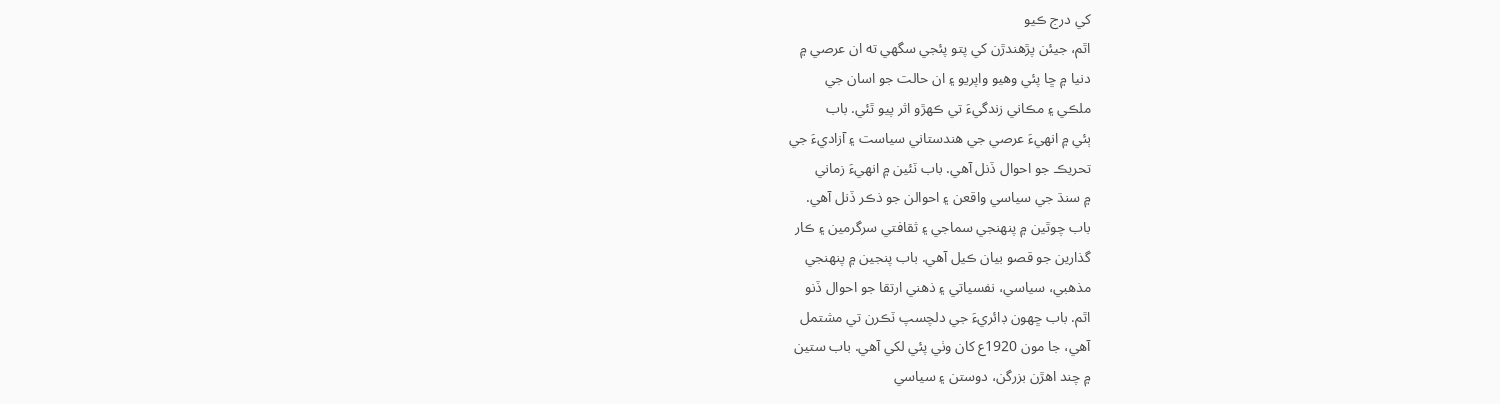کي درج ڪيو
اٿم، جيئن پڙهندڙن کي پتو پئجي سگهي ته ان عرصي ۾
دنيا ۾ ڇا پئي وهيو واپريو ۽ ان حالت جو اسان جي
ملڪي ۽ مڪاني زندگيءَ تي ڪهڙو اثر پيو ٿئي. باب
ٻئي ۾ انهيءَ عرصي جي هندستاني سياست ۽ آزاديءَ جي
تحريڪ جو احوال ڏنل آهي. باب ٽئين ۾ انهيءَ زماني
۾ سنڌ جي سياسي واقعن ۽ احوالن جو ذڪر ڏنل آهي.
باب چوٿين ۾ پنهنجي سماجي ۽ ثقافتي سرگرمين ۽ ڪار
گذارين جو قصو بيان ڪيل آهي. باب پنجين ۾ پنهنجي
مذهبي، سياسي، نفسياتي ۽ ذهني ارتقا جو احوال ڏنو
اٿم. باب ڇهون ڊائريءَ جي دلچسپ ٽڪرن تي مشتمل
آهي، جا مون 1920ع کان وٺي پئي لکي آهي. باب ستين
۾ چند اهڙن بزرگن، دوستن ۽ سياسي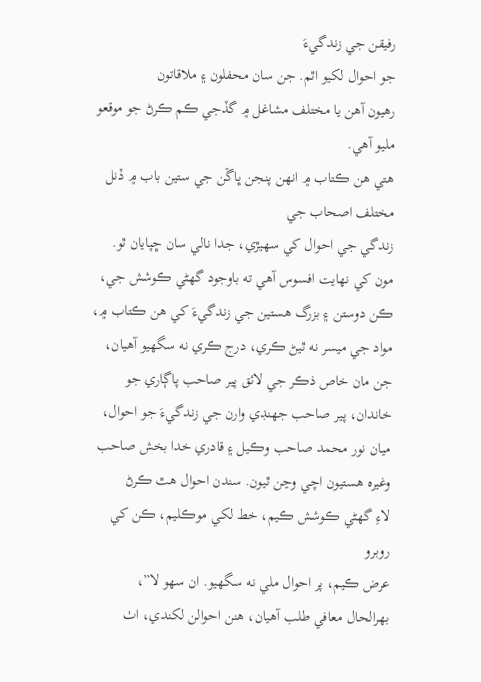رفيقن جي زندگيءَ
جو احوال لکيو اٿم. جن سان محفلون ۽ ملاقاتون
رهيون آهن يا مختلف مشاغل ۾ گڏجي ڪم ڪرڻ جو موقعو
مليو آهي.
هتي هن ڪتاب ۾ انهن پنجن ڀاڱن جي ستين باب ۾ ڏنل مختلف اصحاب جي
زندگي جي احوال کي سهيڙي، جدا نالي سان ڇپايان ٿو.
مون کي نهايت افسوس آهي ته باوجود گهڻي ڪوشش جي،
ڪن دوستن ۽ بزرگ هستين جي زندگيءَ کي هن ڪتاب ۾،
مواد جي ميسر نه ٿيڻ ڪري، درج ڪري نه سگهيو آهيان،
جن مان خاص ذڪر جي لائق پير صاحب پاڳاري جو
خاندان، پير صاحب جهنڊي وارن جي زندگيءَ جو احوال،
ميان نور محمد صاحب وڪيل ۽ قادري خدا بخش صاحب
وغيره هستيون اچي وڃن ٿيون. سندن احوال هٿ ڪرڻ
لاءِ گهڻي ڪوشش ڪيم، خط لکي موڪليم، ڪن کي روبرو
عرض ڪيم، پر احوال ملي نه سگهيو. ان سهو لا”،
بهرالحال معافي طلب آهيان، هنن احوالن لکندي، اٺ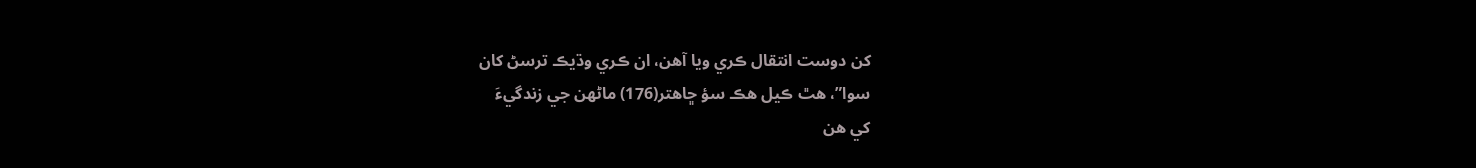کن دوست انتقال ڪري ويا آهن، ان ڪري وڌيڪ ترسڻ کان
سوا”، هٿ ڪيل هڪ سؤ ڇاهتر(176) ماڻهن جي زندگيءَ
کي هن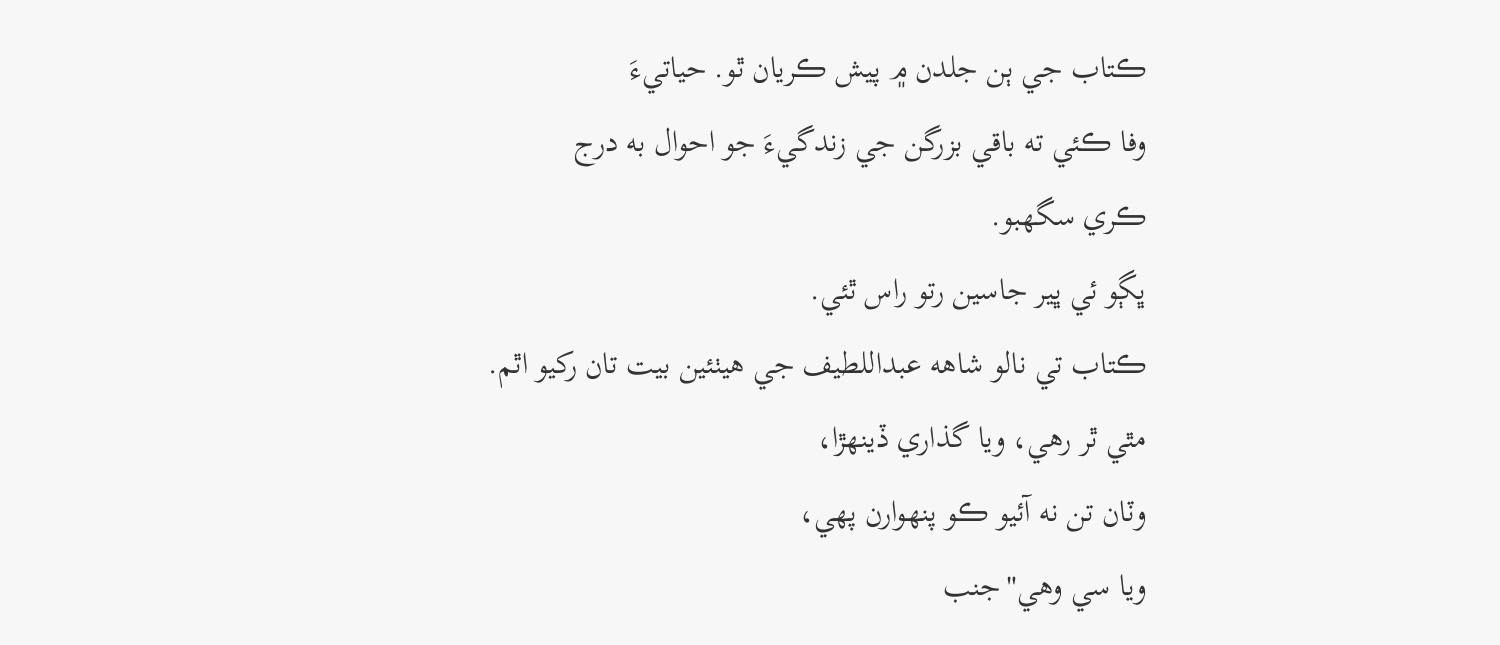ڪتاب جي ٻن جلدن ۾ پيش ڪريان ٿو. حياتيءَ
وفا ڪئي ته باقي بزرگن جي زندگيءَ جو احوال به درج
ڪري سگهبو.
ڀڳو ئي ڀير جاسين رتو راس ٿئي.
ڪتاب تي نالو شاهه عبداللطيف جي هيٺئين بيت تان رکيو اٿم.
مٿي ٿر رهي، ويا گذاري ڏينهڙا،
وٽان تن نه آئيو ڪو پنهوارن پهي،
ويا سي وهي"جنب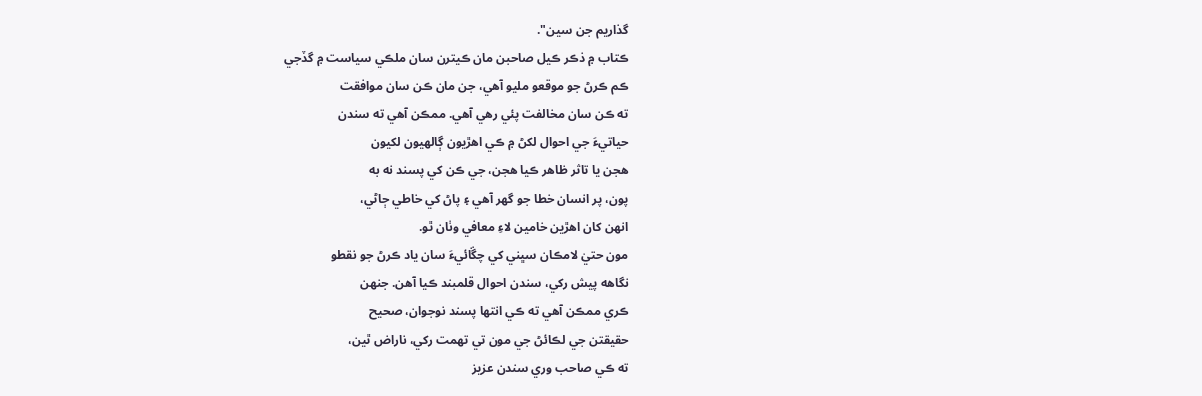گذاريم جن سين".
ڪتاب ۾ ذڪر ڪيل صاحبن مان ڪيترن سان ملڪي سياست ۾ گڏجي
ڪم ڪرڻ جو موقعو مليو آهي، جن مان ڪن سان موافقت
ته ڪن سان مخالفت پئي رهي آهي. ممڪن آهي ته سندن
حياتيءَ جي احوال لکڻ ۾ ڪي اهڙيون ڳالهيون لکيون
هجن يا تاثر ظاهر ڪيا هجن، جي ڪن کي پسند نه به
پون، پر انسان خطا جو گهر آهي ۽ پاڻ کي خاطي ڄاڻي،
انهن کان اهڙين خامين لاءِ معافي وٺان ٿو.
مون حتيٰ لامڪان سڀني کي چڱائيءَ سان ياد ڪرڻ جو نقطو
نگاهه پيش رکي، سندن احوال قلمبند ڪيا آهن. جنهن
ڪري ممڪن آهي ته ڪي انتها پسند نوجوان، صحيح
حقيقتن جي لڪائڻ جي مون تي تهمت رکي، ناراض ٿين،
ته ڪي صاحب وري سندن عزيز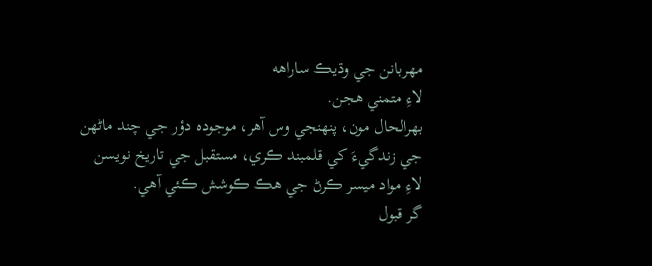مهربانن جي وڌيڪ ساراهه
لاءِ متمني هجن.
بهرالحال مون، پنهنجي وس آهر، موجوده دؤر جي چند ماڻهن
جي زندگيءَ کي قلمبند ڪري، مستقبل جي تاريخ نويسن
لاءِ مواد ميسر ڪرڻ جي هڪ ڪوشش ڪئي آهي.
گر قبول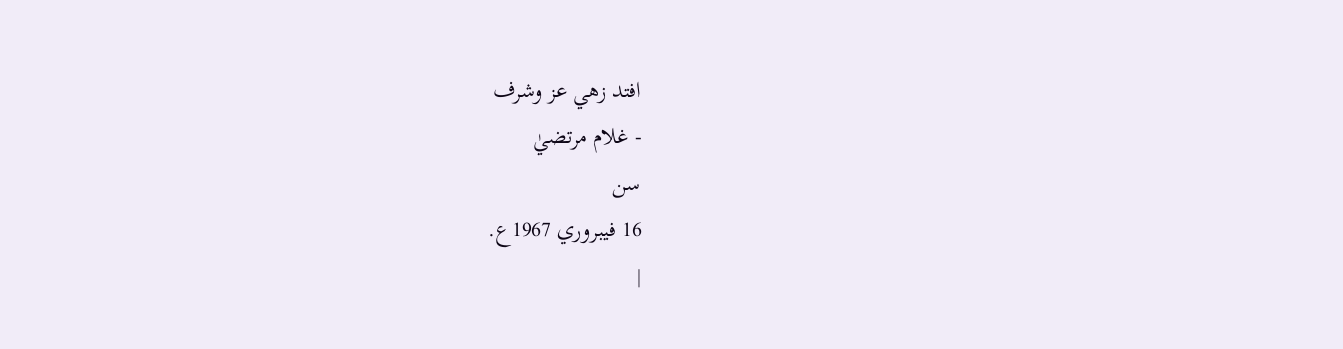افتد زهي عز وشرف
- غلام مرتضيٰ
سن
16 فيبروري 1967ع.
|